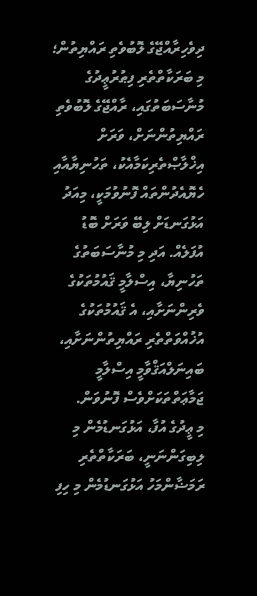ދިވެހިރާއްޖޭގެ ލޮބުވެތި ރައްޔިތުން؛
މި ބަރަކާތްތެރި ފިޠުރުޢީދުގެ މުނާސަބަތުގައި، ރާއްޖޭގެ ލޮބުވެތި ރައްޔިތުންނަށް، ވަރަށް އިޚްލާޞްތެރިކަމާއެކު، ތަހުނިޔާއާއި ހެޔޮއެދުންތައް ފޮނުވުމަކީ، މިއަދު އަޅުގަނޑަށް ލިބޭ ވަރަށް ބޮޑު އުފަލެއް. އަދި މި މުނާސަބަތުގެ ތަހުނިޔާ، އިސްލާމީ ޤައުމުތަކުގެ ވެރިންނަށާއި، އެ ޤައުމުތަކުގެ އުޚުއްވަތްތެރި ރައްޔިތުންނަށާއި، ބައިނަލްއަޤްވާމީ އިސްލާމީ ޖަމާޢަތްތަކަށްވެސް ފޮނުވަން.
މި ޢީދުގެ އުފާ، އަޅުގަނޑުމެން މި ލިބިގަންނަނީ، ބަރަކާތްތެރި ރަމަޟާންމަހު އަޅުގަނޑުމެން މި ހިފި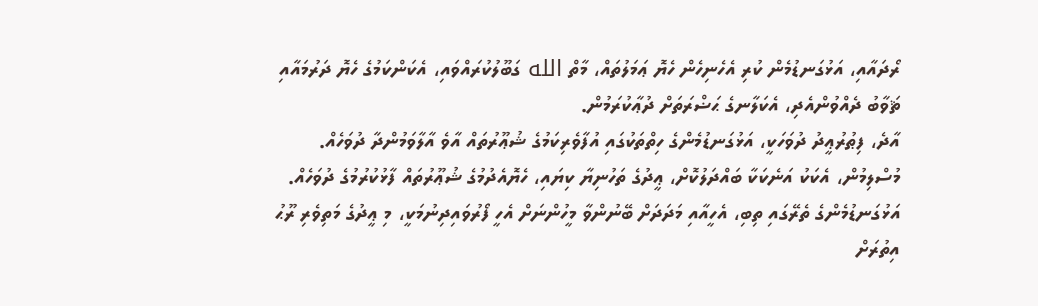ރޯދައާއި، އަޅުގަނޑުމެން ކުރި އެހެނިހެން ހެޔޮ ޢަމަލުތައް، މާތް الله ގަބޫލުކުރައްވައި، އެކަންކަމުގެ ހެޔޮ ދަރުމައާއި ޘަވާބު ދެއްވުންއެދި، އެކަލާނގެ ޙަޟްރަތަށް ދުޢާކުރަމުން.
އާދެ، ފިޠުރުޢީދު ދުވަހަކީ، އަޅުގަނޑުމެންގެ ހިތްތަކުގައި އުފާވެރިކަމުގެ ޝުޢޫރުތައް އާވެ އާލާވަމުންދާ ދުވަހެއް. މުސްލިމުން، އެކަކު އަނެކަކާ ބައްދަލުކޮށް، ޢީދުގެ ތަހުނިޔާ ކިޔައި، ހެޔޮއެދުމުގެ ޝުޢޫރުތައް ފާޅުކުރުމުގެ ދުވަހެއް. އަޅުގަނޑުމެންގެ ތެރޭގައި ތިބި، އެހީއާއި މަދަދަށް ބޭނުންވާ މީހުންނަށް އެހީ ފޯރުވައިދިނުމަކީ، މި ޢީދުގެ މަތިވެރި ރޫޙު އިތުރަށް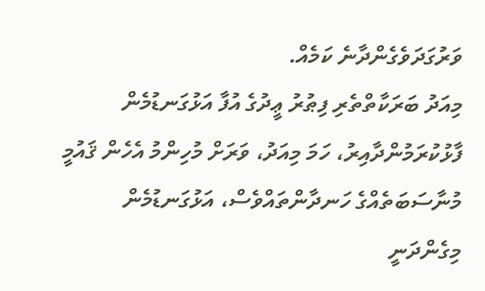ވަރުގަދަވެގެންދާނެ ކަމެއް.
މިއަދު ބަރަކާތްތެރި ފިޠުރު ޢީދުގެ އުފާ އަޅުގަނޑުމެން ފާޅުކުރަމުންދާއިރު، ހަމަ މިއަދު، ވަރަށް މުހިންމު އެހެން ޤައުމީ މުނާސަބަތެއްގެ ހަނދާންތައްވެސް، އަޅުގަނޑުމެން މިގެންދަނީ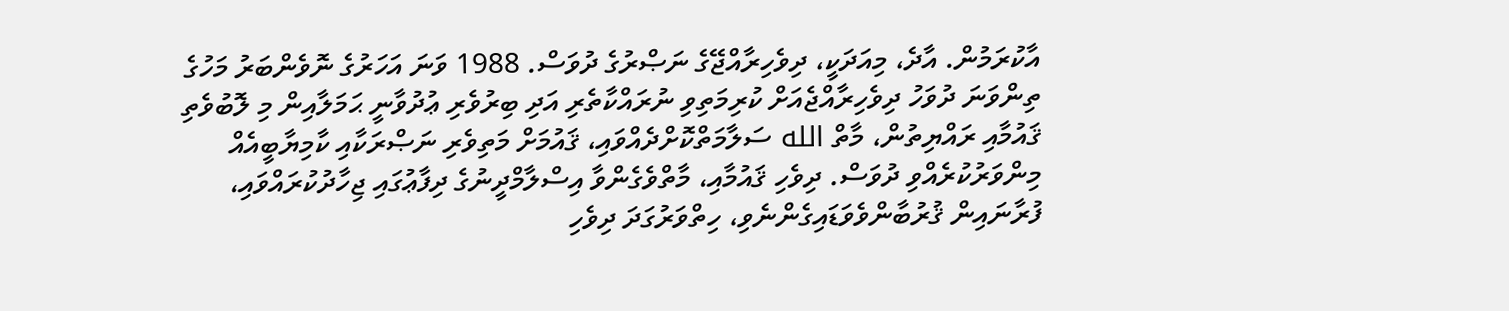އާކުރަމުން. އާދެ، މިއަދަކީ، ދިވެހިރާއްޖޭގެ ނަޞްރުގެ ދުވަސް. 1988 ވަނަ އަހަރުގެ ނޮވެންބަރު މަހުގެ ތިންވަނަ ދުވަހު ދިވެހިރާއްޖެއަށް ކުރިމަތިވި ނުރައްކާތެރި އަދި ބިރުވެރި ޢުދުވާނީ ޙަމަލާއިން މި ލޮބުވެތި ޤައުމާއި ރައްޔިތުން، މާތް الله ސަލާމަތްކޮށްދެއްވައި، ޤައުމަށް މަތިވެރި ނަޞްރަކާއި ކާމިޔާބީއެއް މިންވަރުކުރެއްވި ދުވަސް. ދިވެހި ޤައުމާއި، މާތްވެގެންވާ އިސްލާމްދީނުގެ ދިފާޢުގައި ޖިހާދުކުރައްވައި، ފުރާނައިން ޤުރުބާންވެވަޑައިގެންނެވި، ހިތްވަރުގަދަ ދިވެހި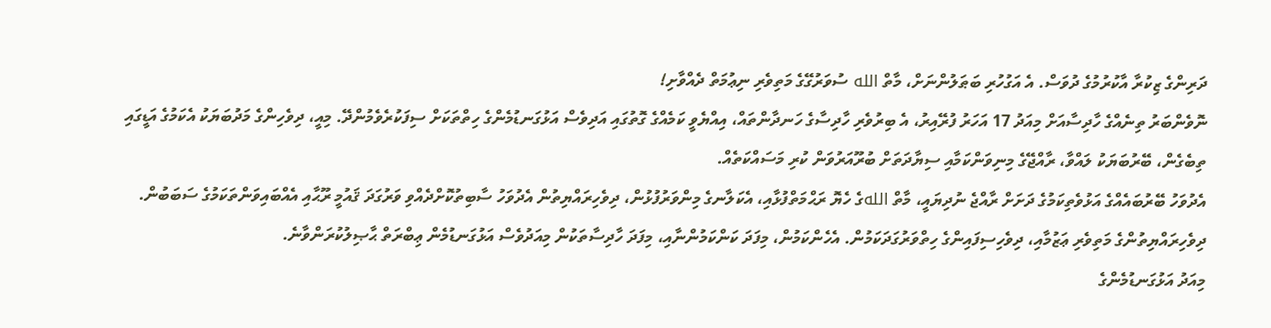ދަރިންގެ ޒިކުރާ އާކުރުމުގެ ދުވަސް. އެ އަގުހުރި ބަޠަލުންނަށް، މާތް الله ސުވަރުގޭގެ މަތިވެރި ނިޢުމަތް ދެއްވާށި!
ނޮވެންބަރު ތިނެއްގެ ހާދިސާއަށް މިއަދު 17 އަހަރު ފުރޭއިރު، އެ ބިރުވެރި ހާދިސާގެ ހަނދާންތައް، އިއްޔެވީ ކަމެއްގެ ގޮތުގައި އަދިވެސް އަޅުގަނޑުމެންގެ ހިތްތަކަށް ސިފަކުރެވެމުންދޭ. މިއީ، ދިވެހިންގެ މަދުބަޔަކު އެކަމުގެ އަޑީގައި ތިބެގެން، ބޭރުބަޔަކު ލައްވާ، ރާއްޖޭގެ މިނިވަންކަމާއި ސިޔާދަތަށް ބުރޫއަރުވަން ކުރި މަސައްކަތެއް.
އެދުވަހު ބޭރުބައެއްގެ އަޅުވެތިކަމުގެ ދަށަށް ރާއްޖެ ނުދިޔައީ، މާތް اللهގެ ހެޔޮ ރަޙްމަތްފުޅާއި، އެކަލާނގެ މިންވަރުފުޅުން، ދިވެހިރައްޔިތުން އެދުވަހު ސާބިތުކޮށްދެއްވި ވަރުގަދަ ޤައުމީ ރޫޙާއި އެއްބައިވަންތަކަމުގެ ސަބަބުން. ދިވެހިރައްޔިތުންގެ މަތިވެރި ޢަޒުމާއި، ދިވެހިސިފައިންގެ ހިތްވަރުގަދަކަމުން. އެހެންކަމުން، މިފަދަ ކަންކަމުންނާއި، މިފަދަ ހާދިސާތަކުން މިއަދުވެސް އަޅުގަނޑުމެން ޢިބްރަތް ޙާޞިލުކުރަންވާނެ.
މިއަދު އަޅުގަނޑުމެންގެ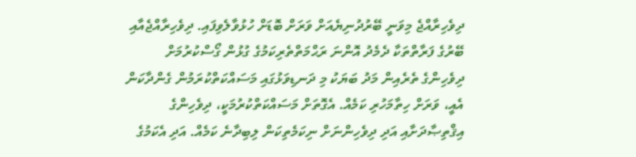ދިވެހިރާއްޖެ މިވަނީ ބޭރުދުނިޔެއަށް ވަރަށް ބޮޑަށް ހުޅުވާލެވިފައި. ދިވެހިރާއްޖެއާއި ބޭރުގެ ފަރާތްތަކާ ދެމެދު އޮންނަ ރަޙްމަތްތެރިކަމުގެ ގުޅުން ގޯސްކުރުމަށް ދިވެހިންގެ ތެރެއިން މަދު ބަޔަކު މި ދަނޑިވަޅުގައި މަސައްކަތްކުރަމުން ގެންދާކަން އެއީ، ވަރަށް ހިތާމަހުރި ކަމެއް. އެގޮތަށް މަސައްކަތްކުރުމަކީ، ދިވެހިންގެ އިޤްތިޞާދަށާއި އަދި ދިވެހިންނަށް ނިކަމެތިކަން ލިބިދާނެ ކަމެއް. އަދި އެކަމުގެ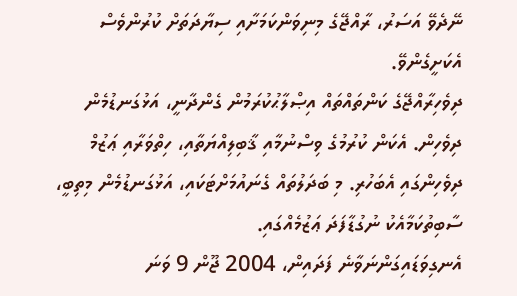ނޭދެވޭ އަސަރު، ރާއްޖޭގެ މިނިވަންކަމަށާއި ސިޔާދަތަށް ކުރުންވެސް އެކަށީގެންވޭ.
ދިވެހިރާއްޖޭގެ ކަންތައްތައް އިޞްލާޙުކުރަމުން ގެންދާނީ، އަޅުގަނޑުމެން ދިވެހިން. އެކަން ކުރުމުގެ ވިސްނުމާއި ޤާބިލިއްޔަތާއި، ހިތްވަރާއި ޢަޒުމް ދިވެހިންގައި އެބަހުރި. މި ބަދަލުތައް ގެނައުމަށްޓަކައި، އަޅުގަނޑުމެން މިތިބީ، ސާބިތުކަމާއެކު ނުގުޑާފަދަ ޢަޒުމެއްގައި.
އެނގިވަޑައިގަންނަވާނެ ފަދައިން، 2004 ޖޫން 9 ވަނަ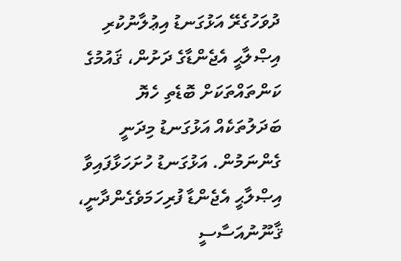ދުވަހުގެރޭ އަޅުގަނޑު އިޢުލާނުކުރި އިޞްލާޙީ އެޖެންޑާގެ ދަށުން، ޤައުމުގެ ކަންތައްތަކަށް ބޮޑެތި ހެޔޮ ބަދަލުތަކެއް އަޅުގަނޑު މިދަނީ ގެންނަމުން. އަޅުގަނޑު ހުށަހަޅާފައިވާ އިޞްލާޙީ އެޖެންޑާ ފުރިހަމަވެގެންދާނީ، ޤާނޫނުއަސާސީ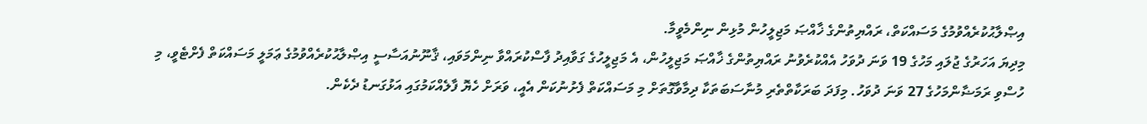އިޞްލާޙުކުރެއްވުމުގެ މަސައްކަތް، ރައްޔިތުންގެ ޚާއްޞަ މަޖިލީހުން މުޅިން ނިންމެވީމާ.
މިދިޔަ އަހަރުގެ ޖުލައި މަހުގެ 19 ވަނަ ދުވަހު އެއްކުރެވުނު ރައްޔިތުންގެ ޚާއްޞަ މަޖިލީހުން، އެ މަޖިލީހުގެ ގަވާއިދު ފާސްކުރައްވާ ނިންމަވައި، ޤާނޫނުއަސާސީ އިޞްލާޙުކުރެއްވުމުގެ ޢަމަލީ މަސައްކަތް ފެށްޓެވީ، މި ހުސްވި ރަމަޟާންމަހުގެ 27 ވަނަ ދުވަހު. މިފަދަ ބަރަކާތްތެރި މުނާސަބަތަކާ ދިމާވާގޮތަށް މި މަސައްކަތް ފެށުނުކަން އެއީ، ވަރަށް ހެޔޮ ފާލެއްކަމުގައި އަޅުގަނޑު ދެކެން.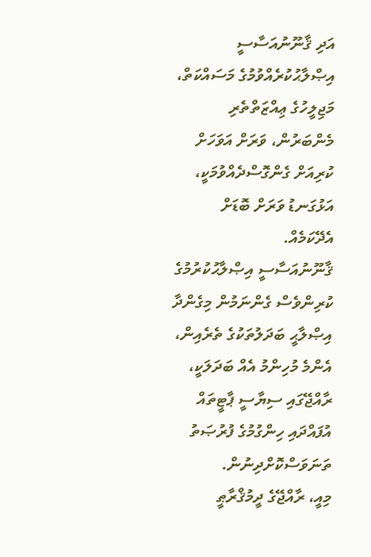އަދި ޤާނޫނުއަސާސީ އިޞްލާޙުކުރެއްވުމުގެ މަސައްކަތް، މަޖިލީހުގެ ޢިއްޒަތްތެރި މެންބަރުން، ވަރަށް އަވަހަށް ކުރިއަށް ގެންގޮސްދެއްވުމަކީ، އަޅުގަނޑު ވަރަށް ބޮޑަށް އެދޭކަމެއް.
ޤާނޫނުއަސާސީ އިޞްލާޙުކުރުމުގެ ކުރިންވެސް ގެންނަމުން މިގެންދާ އިޞްލާޙީ ބަދަލުތަކުގެ ތެރެއިން، އެންމެ މުހިންމު އެއް ބަދަލަކީ، ރާއްޖޭގައި ސިޔާސީ ޕާޓީތައް އުފައްދައި ހިންގުމުގެ ފުރުޞަތު ތަނަވަސްކޮށްދިނުން.
މިއީ، ރާއްޖޭގެ ދީމުޤްރާޠީ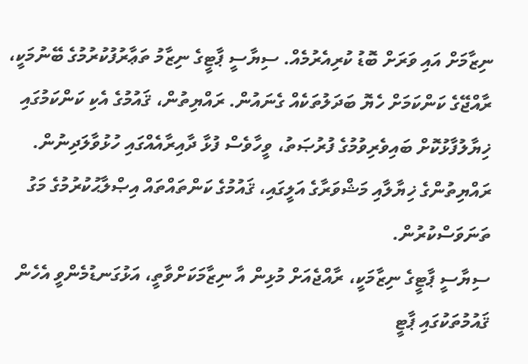ނިޒާމަށް އައި ވަރަށް ބޮޑު ކުރިއެރުމެއް. ސިޔާސީ ޕާޓީގެ ނިޒާމު ތަޢާރުފުކުރުމުގެ ބޭނުމަކީ، ރާއްޖޭގެ ކަންކަމަށް ހެޔޮ ބަދަލުތަކެއް ގެނައުން. ރައްޔިތުން، ޤައުމުގެ އެކި ކަންކަމުގައި ޚިޔާލުފާޅުކޮށް ބައިވެރިވުމުގެ ފުރުޞަތު، ވީހާވެސް ފުޅާ ދާއިރާއެއްގައި ހުޅުވާލަދިނުން. ރައްޔިތުންގެ ޚިޔާލާއި މަޝްވަރާގެ އަލީގައި، ޤައުމުގެ ކަންތައްތައް އިޞްލާޙުކުރުމުގެ މަގު ތަނަވަސްކުރުން.
ސިޔާސީ ޕާޓީގެ ނިޒާމަކީ، ރާއްޖެއަށް މުޅިން އާ ނިޒާމަކަށްވާތީ، އަޅުގަނޑުމެންވީ އެހެން ޤައުމުތަކުގައި ޕާޓީ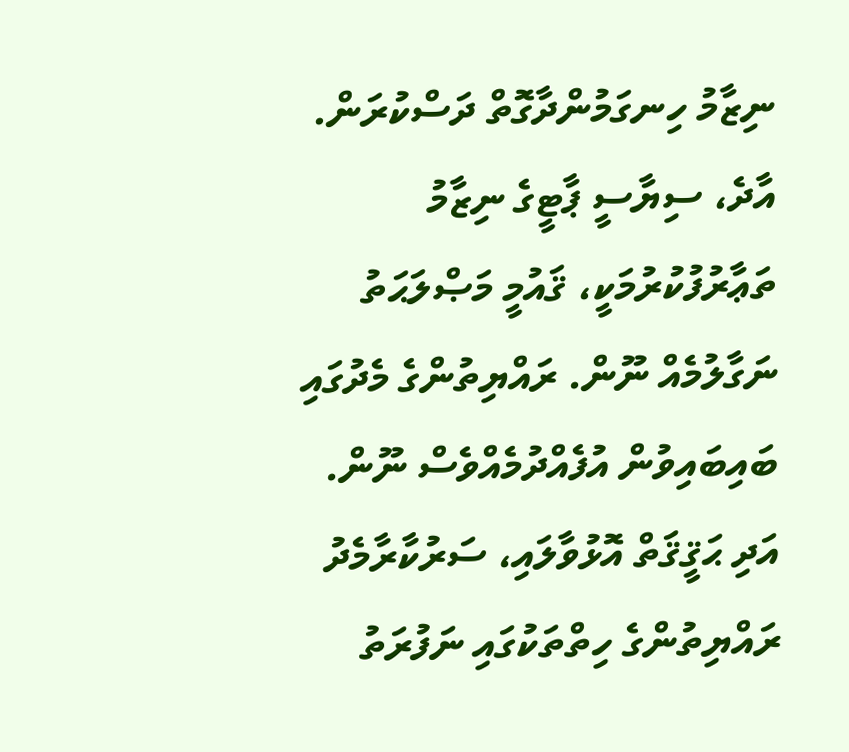ނިޒާމު ހިނގަމުންދާގޮތް ދަސްކުރަން. އާދެ، ސިޔާސީ ޕާޓީގެ ނިޒާމު ތަޢާރުފުކުރުމަކީ، ޤައުމީ މަޞްލަޙަތު ނަގާލުމެއް ނޫން. ރައްޔިތުންގެ މެދުގައި ބައިބައިވުން އުފެއްދުމެއްވެސް ނޫން. އަދި ޙަޤީޤަތް އޮޅުވާލައި، ސަރުކާރާމެދު ރައްޔިތުންގެ ހިތްތަކުގައި ނަފުރަތު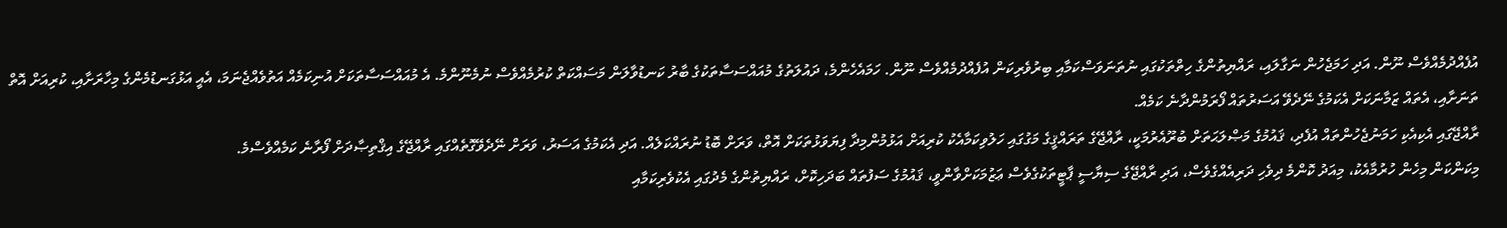އުފެއްދުމެއްވެސް ނޫން. އަދި ހަމަޖެހުން ނަގާލައި، ރައްޔިތުންގެ ހިތްތަކުގައި ނުތަނަވަސްކަމާއި ބިރުވެރިކަން އުފެއްދުމެއްވެސް ނޫން. ހަމައެހެންމެ، ދައުލަތުގެ މުއައްސަސާތަކުގެ ބާރު ކަނޑުވާލަން މަސައްކަތް ކުރުމެއްވެސް ނުމެނޫންމެ. އެ މުއައްސަސާތަކަށް އުނިކަމެއް އަތުވެއްޖެނަމަ، އެއީ އަޅުގަނޑުމެންގެ މިހާރަށާއި، ކުރިއަށް އޮތް ތަނަށާއި، އެތައް ޒަމާނަކަށް އެކަމުގެ ނޭދެވޭ އަސަރުތައް ފޯރަމުންދާނެ ކަމެއް.
ރާއްޖޭގައި އެކިއެކި ހަމަނުޖެހުންތައް އުފެދި، ޤައުމުގެ މަޞްލަޙަތަށް ބުރޫއެރުމަކީ، ރާއްޖޭގެ ތަރައްޤީގެ މަގުގައި ހަލުވިކަމާއެކު ކުރިއަށް އަޅުމުންމިދާ ފިޔަވަޅުތަކަށް އޮތް، ވަރަށް ބޮޑު ނުރައްކަލެއް. އަދި އެކަމުގެ އަސަރު، ވަރަށް ނޭދެވޭގޮތެއްގައި ރާއްޖޭގެ އިޤްތިޞާދަށް ފޯރާނެ ކަމެއްވެސްމެ.
މިކަންކަން މިހެން ހުރުމާއެކު، މިއަދު ކޮންމެ ދިވެހި ދަރިއެއްގެވެސް، އަދި ރާއްޖޭގެ ސިޔާސީ ޕާޓީތަކުގެވެސް ޢަޒުމަކަށްވާންވީ، ޤައުމުގެ ސަފުތައް ބަދަހިކޮށް، ރައްޔިތުންގެ މެދުގައި އެކުވެރިކަމާއި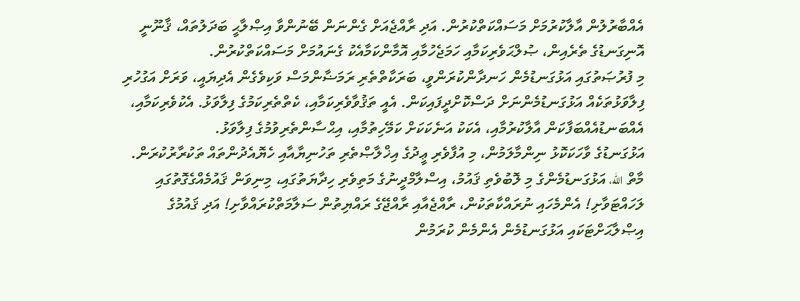އެއްބާރުލުން އާލާކުރުމަށް މަސައްކަތްކުރުން. އަދި ރާއްޖެއަށް ގެންނަން ބޭނުންވާ އިޞްލާޙީ ބަދަލުތައް، ޤާނޫނީ އޮނިގަނޑުގެ ތެރެއިން، ޞުލްޙަވެރިކަމާއި ހަމަޖެހުމާއި އޮމާންކަމާއެކު ގެނައުމަށް މަސައްކަތްކުރުން.
މި ފުރުޞަތުގައި އަޅުގަނޑުމެން ހަނދާންކުރަންވީ، ބަރަކާތްތެރި ރަމަޟާންމަސް ވަކިވެގެން އެދިޔައީ، ވަރަށް އަގުހުރި ފިލާވަޅުތަކެއް އަޅުގަނޑުމެންނަށް ދަސްކޮށްދީފައިކަން. އެއީ ތަޤުވާވެރިކަމާއި، ކެތްތެރިކަމުގެ ފިލާވަޅު. އެކުވެރިކަމާއި، އެއްބަނޑުއެއްބަފާކަން އާލާކުރުމާއި، އެކަކު އަނެކަކަށް ކަމޭހިތުމާއި، އިޙްސާންތެރިވުމުގެ ފިލާވަޅު.
އަޅުގަނޑުގެ ވާހަކަކޮޅު ނިންމާލަމުން، މި އުފާވެރި ޢީދުގެ އިޚްލާޞްތެރި ތަހުނިޔާއާއި ހެޔޮއެދުންތައް ތަކުރާރުކުރަން.
މާތް الله، އަޅުގަނޑުމެންގެ މި ލޮބުވެތި ޤައުމު، އިސްލާމްދީނުގެ މަތިވެރި ހިދާޔަތުގައި، މިނިވަން ޤައުމެއްގެގޮތުގައި ލަހައްޓަވާށި! އެންމެހައި ނުރައްކާތަކުން، ރާއްޖެއާއި ރާއްޖޭގެ ރައްޔިތުން ސަލާމަތްކުރައްވާށި! އަދި ޤައުމުގެ އިޞްލާޙަށްޓަކައި އަޅުގަނޑުމެން އެންމެން ކުރަމުން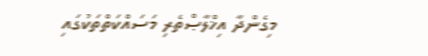މިގެންދާ އިޚްލާޞްތެރި މަސައްކަތްތަކުގައި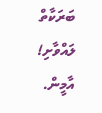ބަރަކާތް ލައްވާށި! އާމީން.